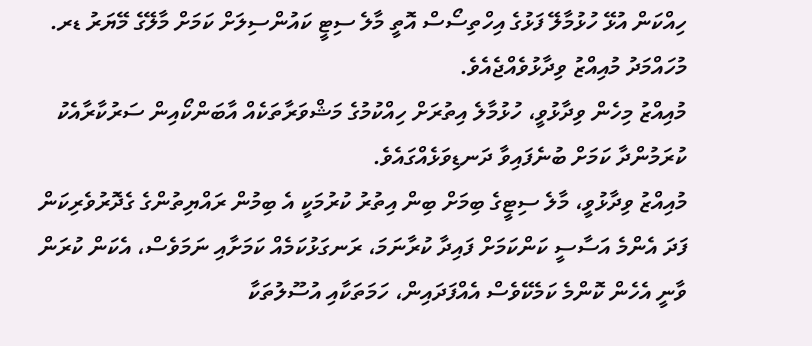ހިއްކަން އުޅޭ ހުޅުމާލޭ ފަޅުގެ އިހްތިސޯސް އޮތީ މާލެ ސިޓީ ކައުންސިލަށް ކަމަށް މާލޭގެ މޭޔަރު ޑރ. މުހައްމަދު މުއިއްޒު ވިދާޅުވެއްޖެއެވެ.
މުއިއްޒު މިހެން ވިދާޅުވީ، ހުޅުމާލެ އިތުރަށް ހިއްކުމުގެ މަޝްވަރާތަކެއް އާބަންކޯއިން ސަރުކާރާއެކު ކުރަމުންދާ ކަމަށް ބުނެފައިވާ ދަނޑިވަޅެއްގައެވެ.
މުއިއްޒު ވިދާޅުވީ، މާލެ ސިޓީގެ ބިމަށް ބިން އިތުރު ކުރުމަކީ އެ ބިމުން ރައްޔިތުންގެ ގެދޮރުވެރިކަން ފަދަ އެންމެ އަސާސީ ކަންކަމަށް ފައިދާ ކުރާނަމަ، ރަނގަޅުކަމެއް ކަމަށާއި ނަމަވެސް، އެކަން ކުރަން ވާނީ އެހެން ކޮންމެ ކަމެކޭވެސް އެއްފަދައިން، ހަމަތަކާއި އުސޫލުތަކާ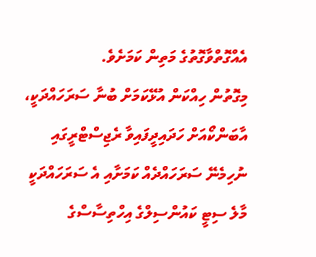އެއްގޮތްވާގޮތުގެ މަތިން ކަމަށެވެ.
މިގޮތުން ހިއްކަން އުޅޭކަމަށް ބުނާ ސަރަހައްދަކީ، އާބަންކޯއަށް ހަދައިދީފައިވާ ރެޖިސްޓްރީގައި ނުހިމެނޭ ސަރަހައްދެއް ކަމަށާއި އެ ސަރަހައްދަކީ މާލެ ސިޓީ ކައުންސިލްގެ އިހްތިސާސްގެ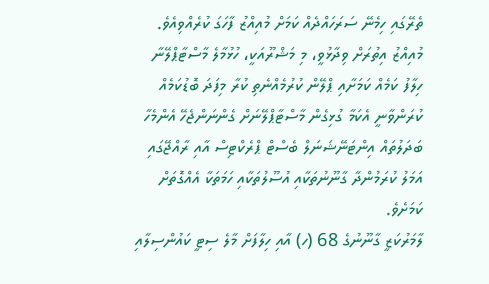ތެރޭގައި ހިމެނޭ ސަރަހައްދެއް ކަމަށް މުއިއްޒު ފާހަގަ ކުރެއްވިއެވެ.
މުއިއްޒު އިތުރަށް ވިދާޅުވީ، މި މަޝްރޫއަކީ، ހުޅުމާލެ މާސްޓާޕްލޭނާ ހިލާފު ކަމެއް ކަމަށާއި ޕްލޭން ކުރުމެއްނެތި ކުރާ މިފަދަ ބޮޑުކަމެއް ކުރަންވާނީ އެކަމާ ގުޅިގެން މާސްޓާޕްލޭނަށް ގެންނަންޖެހޭ އެންމެހާ ބަދަލުތައް އިންޓަނޭޝަނަލް ބެސްޓް ޕްރެކްޓިސް އާއި ރާއްޖޭގައި އަމަލު ކުރަމުންދާ ގާނޫނުތަކާއި އުސޫލުތަކާއި ހަމަތަކާ އެއްގޮތަށް ކަމަށެވެ.
ލާމަރުކަޒީ ގާނޫނުގެ 68 (ހ) އާއި ހިލާފަށް މާލެ ސިޓީ ކައުންސިލާއި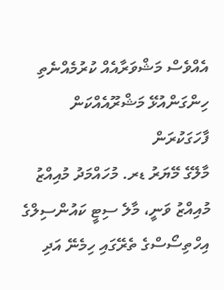އެއްވެސް މަޝްވަރާއެއް ކުރުމެއްނެތި ހިންގަންއުޅޭ މަޝްރޫއެއްކަން ފާހަގަކުރަން
މާލޭގެ މޭޔަރު ޑރ. މުހައްމަދު މުއިއްޒު
މުއިއްޒު ވަނީ، މާލެ ސިޓީ ކައުންސިލްގެ އިހްތިސޯސްގެ ތެރޭގައި ހިމެނޭ އަދި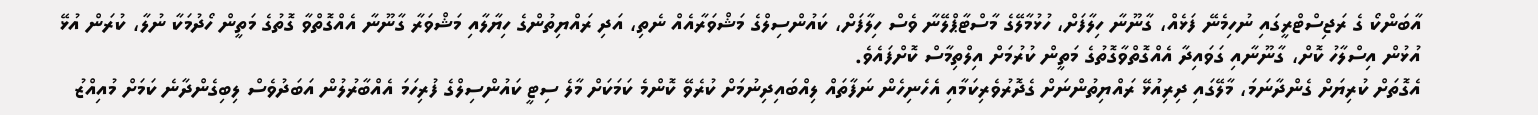އާބަންކޯ ގެ ރަޖިސްޓްރީގައި ނުހިމެނޭ ފަޅެއް، ގާނޫނާ ހިލާފަށް، ހުޅުމާލޭގެ މާސްޓާޕްލޭނާ ވެސް ހިލާފަށް، ކައުންސިލްގެ މަޝްވަރާއެއް ނެތި، އަދި ރައްޔިތުންގެ ހިޔާލާއި މަޝްވަރާ ގާނޫނާ އެއްގޮތްވާ ގޮތުގެ މަތީން ހޯދުމަކާ ނުލާ، ކުރަން އުޅޭ އުޅުން އިސްލާހު ކޮށް، ގާނޫނާއި ގަވައިދާ އެއްގޮތްވާގޮތުގެ މަތީން ކުރުމަށް އިލްތިމާސް ކޮށްފައެވެ.
އެގޮތަށް ކުރިޔަށް ގެންދާނަމަ، މާލޭގައި ދިރިއުޅޭ ރައްޔިތުންނަށް ގެދޮރުވެރިކަމާއި އެހެނިހެން ނަފާތައް ލިއްބައިދިނުމަށް ކުރެވޭ ކޮންމެ ކަމަކަށް މާލެ ސިޓީ ކައުންސިލްގެ ފުރިހަމަ އެއްބާރުލުން އަބަދުވެސް ލިބިގެންދާނެ ކަމަށް މުއިއްޒު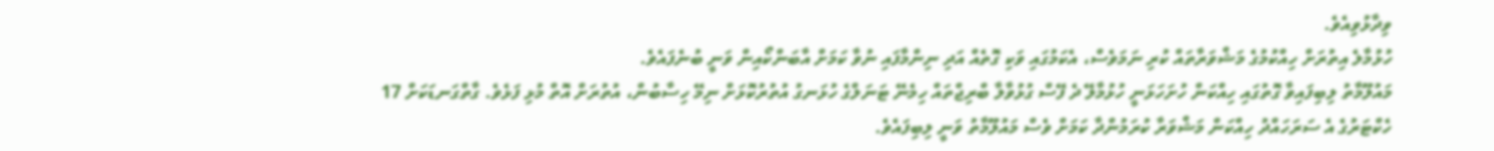ވިދާޅުވިއެވެ.
ހުޅުމާލެ އިތުރަށް ހިއްކުމުގެ މަޝްވަރާތައް ކުރި ނަމަވެސް، އެކަމުގައި ވަކި ގޮތެއް އަދި ނިންމާފައި ނުވާ ކަމަށް އާބަންކޯއިން ވަނީ ބުނެފައެވެ.
މައުލޫމާތު ލިބިފައިވާ ގޮތުގައި ހިއްކަން ހުށަހަޅަނީ ހުޅުމާލޭ ދެ ފޭސް ގުޅުވާލާ ބްރިޖްތައް ހިމެނޭ ޓަނަލްގެ ހުޅަނގު އުތުރުކޮޅަށް ނިމޭ ހިސާބުން، އުތުރަށް އޮތް މުޅި ފަޅެވެ. ގާތްގަނޑަކަށް 17 ހެކްޓަރުގެ އެ ސަރަހައްދު ހިއްކަން މަޝްވަރާ ކުރަމުންދާ ކަމަށް ވެސް މައުލޫމާތު ވަނީ ލިބިފައެވެ.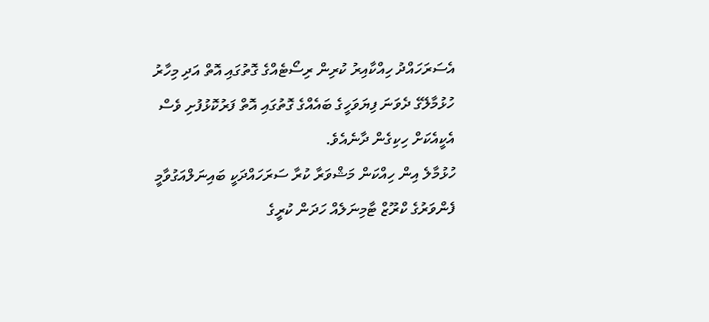އެސަރަހައްދު ހިއްކާއިރު ކުރިން ރިސޯޓެއްގެ ގޮތުގައި އޮތް އަދި މިހާރު ހުޅުމާލޭގެ ދެވަނަ ފިޔަވަހީގެ ބައެއްގެ ގޮތުގައި އޮތް ފަރުކޮޅުފުށި ވެސް އެކީއެކަށް ހިކިގެން ދާނެއެވެ.
ހުޅުމާލެ އިން ހިއްކަން މަޝްވަރާ ކުރާ ސަރަހައްދަކީ ބައިނަލްއަގުވާމީ ފެންވަރުގެ ކްރޫޒް ޓާމިނަލެއް ހަދަން ކުރީގެ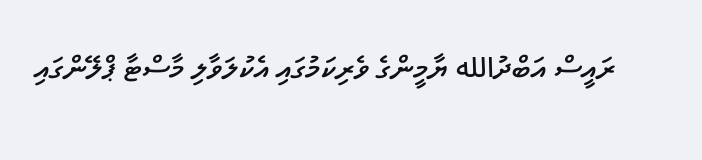ރައީސް އަބްދުالله ޔާމީންގެ ވެރިކަމުގައި އެކުލަވާލި މާސްޓާ ޕްލޭންގައި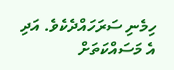ހިމެނި ސަރަހައްދެކެވެ. އަދި އެ މަސައްކަތަށް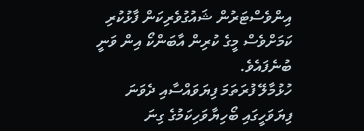އިންވެސްޓަރުން ޝައުގުވެރިކަން ފާޅުކުރި ކަމަށްވެސް މީގެ ކުރިން އާބަންކޯ އިން ވަނީ ބުނެފައެވެ.
ހުޅުމާލޭ ފުރަތަމަ ފިޔަވައްސާއި ދެވަނަ ފިޔަވަހީގައި ބޯހިޔާވަހިކަމުގެ ގިނަ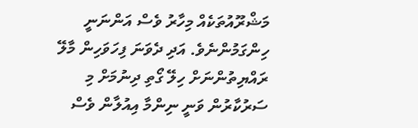މަޝްރޫއުތަކެއް މިހާރު ވެސް އަންނަނީ ހިންގަމުންނެވެ. އަދި ދެވަނަ ފިހަވަހިން މާލޭ ރައްޔިތުންނަށް ހިލޭ ގޯތި ދިނުމަށް މި ސަރުކާރުން ވަނީ ނިންމާ އިއުލާން ވެސް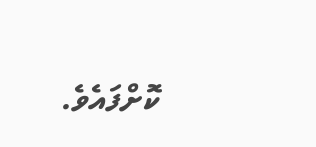ކޮށްފައެވެ.